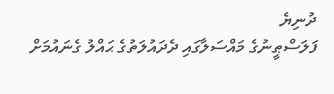ދުނިޔެ
ފަލަސްޠީނުގެ މައްސަލާގައި ދެދައުލަތުގެ ޙައްލު ގެނައުމަށް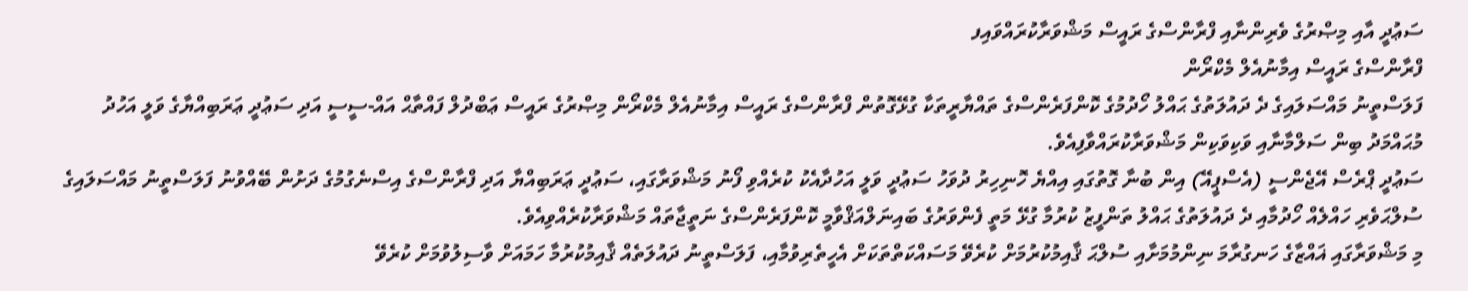ސަޢުދީ އާއި މިޞްރުގެ ވެރިންނާއި ފްރާންސްގެ ރައީސް މަޝްވަރާކުރައްވައިފ
ފްރާންސްގެ ރައީސް އިމާނުއެލް މެކްރޯން
ފަލަސްތީނު މައްސަލައިގެ ދެ ދައުލަތުގެ ޙައްލު ހޯދުމުގެ ކޮންފަރެންސްގެ ތައްޔާރީތަކާ ގުޅޭގޮތުން ފްރާންސްގެ ރައީސް އިމާނުއެލް މެކްރޯން މިޞްރުގެ ރައީސް ޢަބްދުލް ފައްތާޙް އައް-ސީސީ އަދި ސަޢުދީ ޢަރަބިއްޔާގެ ވަލީ އަހުދު މުޙައްމަދު ބިން ސަލްމާނާއި ވަކިވަކިން މަޝްވަރާކުރައްވާފިއެވެ.
ސަޢުދީ ޕްރެސް އޭޖެންސީ (އެސްޕީއޭ) އިން ބުނާ ގޮތުގައި އިއްޔެ ހޮނިހިރު ދުވަހު ސަޢުދީ ވަލީ އަހުދާއެކު ކުރެއްވި ފޯނު މަޝްވަރާގައި، ސަޢުދީ ޢަރަބިއްޔާ އަދި ފްރާންސްގެ އިސްނެގުމުގެ ދަށުން ބޭއްވުނު ފަލަސްތީނު މައްސަލައިގެ ސުލްޙަވެރި ހައްލެއް ހޯދުމާއި ދެ ދައުލަތުގެ ޙައްލު ތަންފީޒު ކުރުމާ ގުޅޭ މަތީ ފެންވަރުގެ ބައިނަލްއަޤްވާމީ ކޮންފަރެންސްގެ ނަތީޖާތައް މަޝްވަރާކުރެއްވިއެވެ.
މި މަޝްވަރާގައި ޣައްޒާގެ ހަނގުރާމަ ނިންމުމަށާއި ސުލްޙަ ޤާއިމުކުރުމަށް ކުރެވޭ މަސައްކަތްތަކަށް އެހީތެރިވުމާއި، ފަލަސްތީނު ދައުލަތެއް ޤާއިމުކުރުމާ ހަމައަށް ވާސިލުވުމަށް ކުރެވޭ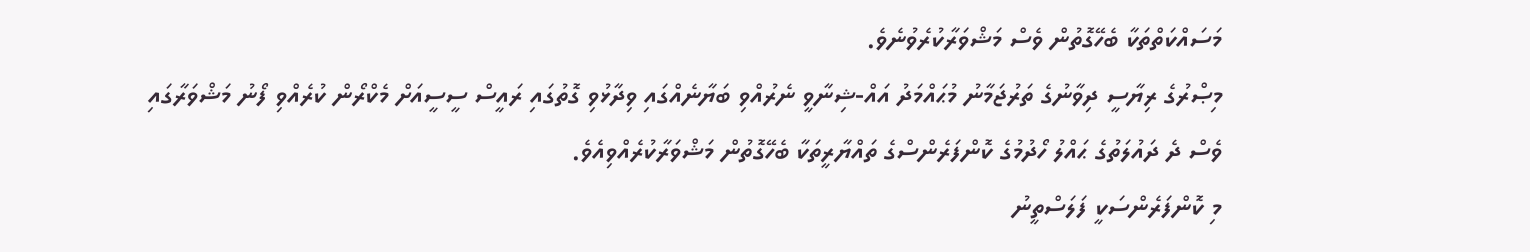މަސައްކަތްތަކާ ބެހޭގޮތުން ވެސް މަޝްވަރާކުރެވުނެވެ.
މިޞްރުގެ ރިޔާސީ ދިވާނުގެ ތަރުޖަމާނު މުޙައްމަދު އައް-ޝިނާވީ ނެރުއްވި ބަޔާނެއްގައި ވިދާޅުވި ގޮތުގައި ރައީސް ސީސީއަށް މެކްރޯން ކުރެއްވި ފޯނު މަޝްވަރާގައި ވެސް ދެ ދައުލަތުގެ ޙައްލު ހޯދުމުގެ ކޮންފަރެންސްގެ ތައްޔާރީތަކާ ބެހޭގޮތުން މަޝްވަރާކުރެއްވިއެވެ.
މި ކޮންފަރެންސަކީ ފަލަސްތީނު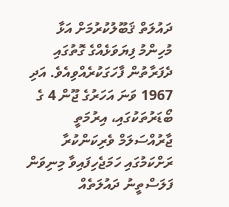ދައުލަތް ޤަބޫލުކުރުމަށް އަޅާ މުހިންމު ފިޔަވަޅެއްގެ ގޮތުގައި ދެފަރާތުން ފާހަގަކުރެއްވިއެވެ. އަދި 1967 ވަނަ އަހަރުގެ ޖޫން 4 ގެ ބޯޑަރުތަކުގައި، އިރުމަތީ ޖާރުއްސަލަމް ވެރިކަންކުރާ ރަށްކަމުގައި ހަމަޖެހިފައިވާ މިނިވަން ފަލަސްތީނު ދައުލަތެއް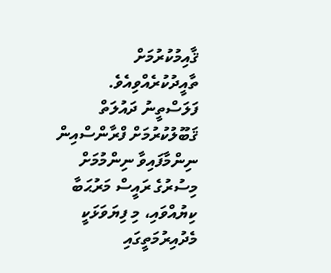ޤާއިމުކުރުމަށް ތާއީދުކުރެއްވިއެވެ.
ފަލަސްތީނު ދައުލަތް ޤަބޫލުކުރުމަށް ފްރާންސްއިން ނިންމާފައިވާ ނިންމުމަށް މިސުރުގެ ރައީސް މަރުޙަބާ ކިޔުއްވައި، މި ފިޔަވަޅަކީ މެދުއިރުމަތީގައި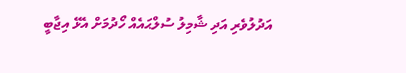އަދުލުވެރި އަދި ޝާމިލު ސުލްޙައެއް ހޯދުމަށް އެޅޭ އިޖާބީ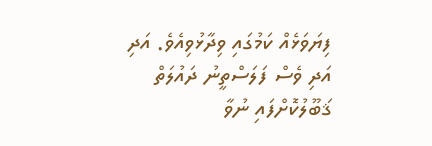ފިޔަވަޅެއް ކަމުގައި ވިދާޅުވިއެވެ. އަދި އަދި ވެސް ފަލަސްތީނު ދައުލަތް ޤަބޫލުކޮށްފައި ނުވާ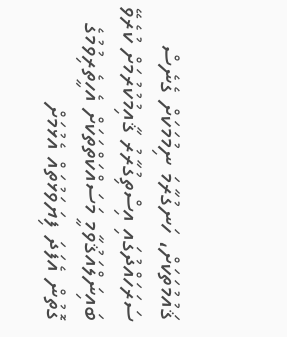ޤައުމުތަކަށް، ހަނގުރާމަ ނިމުމަކަށް ގެނެސް ސަރަހައްދުގައި އިސްތިގުރާރު ޤާއިމުކުރުމަށް ކުރެވޭ ބައިނަލްއަޤުވާމީ މަސައްކަތްތަކަށް އެހީތެރިވުމުގެ ގޮތުން އެފަދަ ފިޔަވަޅުތައް އެޅުމަށް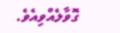ގޮވާލެއްވިއެވެ.